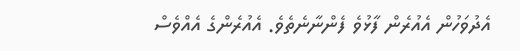އެދުވަހުން އެއުރެން ފާޅުވެ ފެންނާނެތެވެ. އެއުރެންގެ އެއްވެސް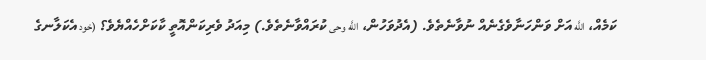ކަމެއް، اللَّه އަށް ވަންހަނާވެގެނެއް ނުވާނެތެވެ. (އެދުވަހުން، اللَّه وحى ކުރައްވާނެތެވެ.) މިއަދު ވެރިކަންއޮތީ ކާކަށްހެއްޔެވެ؟ (خود އެކަލާނގެ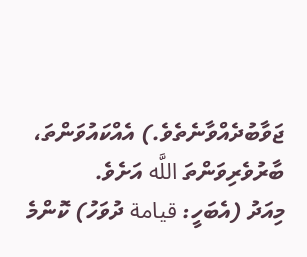ޖަވާބުދެއްވާނެތެވެ.) އެއްކައުވަންތަ، ބާރުވެރިވަންތަ اللَّه އަށެވެ.
މިއަދު (އެބަހީ: قيامة ދުވަހު) ކޮންމެ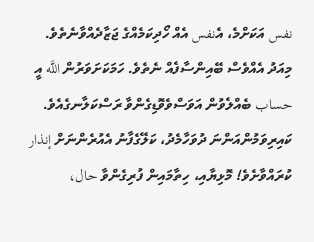نفس އަކަށްމެ، އެنفس އެއް ހޯދިކަމެއްގެ ޖަޒާދެއްވާނެތެވެ. މިއަދު އެއްވެސް ބޭއިންސާފެއް ނެތެވެ. ހަމަކަށަވަރުން اللَّه އީ حساب ބެއްލެވުން އަވަސްވެވޮޑިގެންވާ ރަސްކަލާނގެއެވެ.
ކައިރިވަމުންއަންނަ ދުވަހާމެދު، ކަލޭގެފާނު އެއުރެންނަށް إنذار ކުރައްވާށެވެ! މޮޅިޔާއި، ހިތާމައިން ފުރިގެންވާ حال،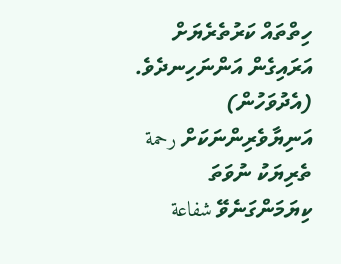ހިތްތައް ކަރުތެރެޔަށް އަރައިގެން އަންނަހިނދެވެ. (އެދުވަހުން) އަނިޔާވެރިންނަކަށް رحمة ތެރިޔަކު ނުވަތަ ކިޔަމަންގަނެވޭ شفاعة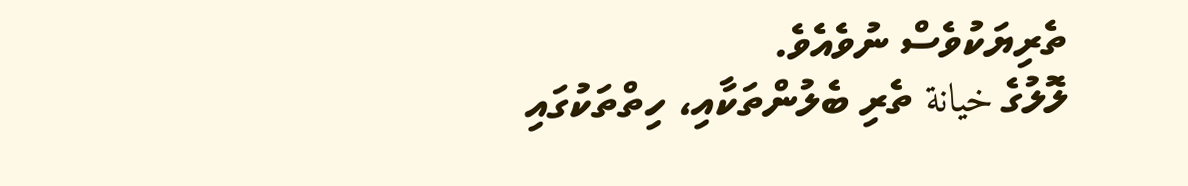ތެރިޔަކުވެސް ނުވެއެވެ.
ލޮލުގެ خيانة ތެރި ބެލުންތަކާއި، ހިތްތަކުގައި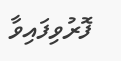ފޮރުވިފައިވާ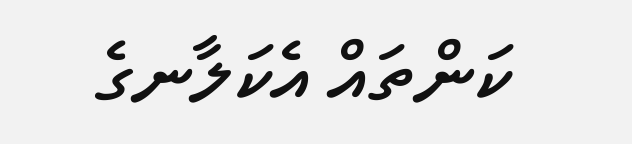ކަންތައް އެކަލާނގެ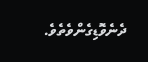ދެނެވޮޑިގެންވެތެވެ.